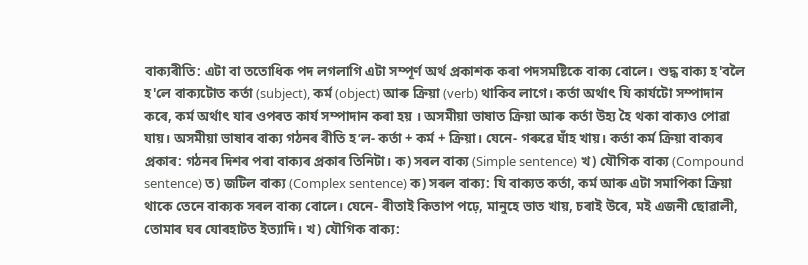বাক্যৰীতি: এটা বা ততোধিক পদ লগলাগি এটা সম্পূৰ্ণ অৰ্থ প্ৰকাশক কৰা পদসমষ্টিকে বাক্য বোলে। শুদ্ধ বাক্য হ'বলৈ হ'লে বাক্যটোত কৰ্তা (subject), কৰ্ম (object) আৰু ক্ৰিয়া (verb) থাকিব লাগে। কৰ্তা অৰ্থাৎ যি কাৰ্যটো সম্পাদান কৰে, কৰ্ম অৰ্থাৎ যাৰ ওপৰত কাৰ্য সম্পাদান কৰা হয় । অসমীয়া ভাষাত ক্ৰিয়া আৰু কৰ্তা উহ্য হৈ থকা বাক্যও পোৱা যায়। অসমীয়া ভাষাৰ বাক্য গঠনৰ ৰীতি হ’ল- কৰ্তা + কৰ্ম + ক্ৰিয়া। যেনে- গৰুৱে ঘাঁহ খায়। কৰ্তা কৰ্ম ক্ৰিয়া বাক্যৰ প্ৰকাৰ: গঠনৰ দিশৰ পৰা বাক্যৰ প্ৰকাৰ তিনিটা। ক) সৰল বাক্য (Simple sentence) খ) যৌগিক বাক্য (Compound sentence) ত) জটিল বাক্য (Complex sentence) ক) সৰল বাক্য: যি বাক্যত কৰ্তা, কৰ্ম আৰু এটা সমাপিকা ক্ৰিয়া থাকে তেনে বাক্যক সৰল বাক্য বোলে। যেনে- ৰীতাই কিতাপ পঢ়ে, মানুহে ভাত খায়, চৰাই উৰে, মই এজনী ছোৱালী, তোমাৰ ঘৰ যোৰহাটত ইত্যাদি। খ) যৌগিক বাক্য: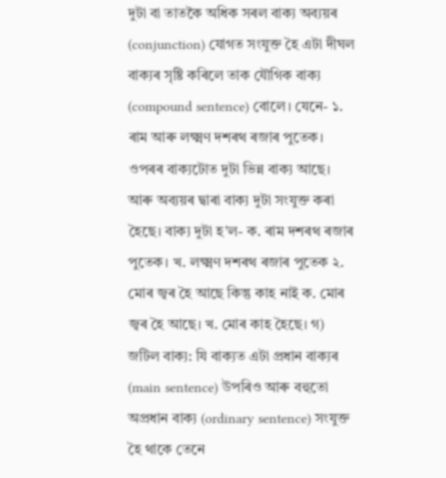দুটা বা তাতকৈ অধিক সৰল বাক্য অব্যয়ৰ (conjunction) যোগত সংযুক্ত হৈ এটা দীঘল বাক্যৰ সৃষ্টি কৰিলে তাক যৌগিক বাক্য (compound sentence) বোলে। যেনে- ১. ৰাম আৰু লক্ষ্মণ দশৰথ ৰজাৰ পুতেক। ওপৰৰ বাক্যটোত দুটা ভিন্ন বাক্য আছে। আৰু অব্যয়ৰ দ্বাৰা বাক্য দুটা সংযুক্ত কৰা হৈছে। বাক্য দুটা হ’ল- ক. ৰাম দশৰথ ৰজাৰ পুতেক। খ. লক্ষ্মণ দশৰথ ৰজাৰ পুতেক ২. মোৰ জ্বৰ হৈ আছে কিন্তু কাহ নাই ক. মোৰ জ্বৰ হৈ আছে। খ. মোৰ কাহ হৈছে। গ) জটিল বাক্য: যি বাক্যত এটা প্ৰধান বাক্যৰ (main sentence) উপৰিও আৰু বহুতো অপ্ৰধান বাক্য (ordinary sentence) সংযুক্ত হৈ থাকে তেনে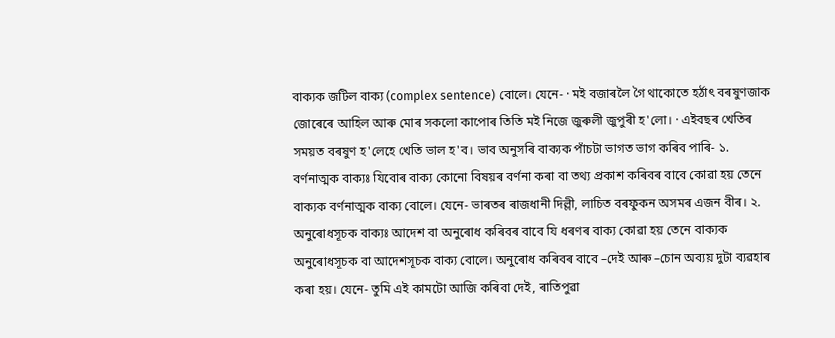বাক্যক জটিল বাক্য (complex sentence) বোলে। যেনে- · মই বজাৰলৈ গৈ থাকোতে হৰ্ঠাৎ বৰষুণজাক জোৰেৰে আহিল আৰু মোৰ সকলো কাপোৰ তিতি মই নিজে জুৰুলী জুপুৰী হ'লো। · এইবছৰ খেতিৰ সময়ত বৰষুণ হ'লেহে খেতি ভাল হ'ব। ভাব অনুসৰি বাক্যক পাঁচটা ভাগত ভাগ কৰিব পাৰি- ১. বৰ্ণনাত্মক বাক্যঃ যিবোৰ বাক্য কোনো বিষয়ৰ বৰ্ণনা কৰা বা তথ্য প্ৰকাশ কৰিবৰ বাবে কোৱা হয় তেনে বাক্যক বৰ্ণনাত্মক বাক্য বোলে। যেনে- ভাৰতৰ ৰাজধানী দিল্লী, লাচিত বৰফুকন অসমৰ এজন বীৰ। ২. অনুৰোধসূচক বাক্যঃ আদেশ বা অনুৰোধ কৰিবৰ বাবে যি ধৰণৰ বাক্য কোৱা হয় তেনে বাক্যক অনুৰোধসূচক বা আদেশসূচক বাক্য বোলে। অনুৰোধ কৰিবৰ বাবে –দেই আৰু –চোন অব্যয় দুটা ব্যৱহাৰ কৰা হয়। যেনে- তুমি এই কামটো আজি কৰিবা দেই, ৰাতিপুৱা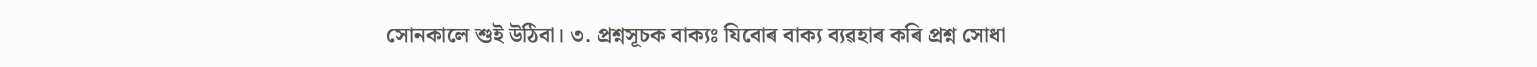সোনকালে শুই উঠিবা। ৩. প্ৰশ্নসূচক বাক্যঃ যিবোৰ বাক্য ব্যৱহাৰ কৰি প্ৰশ্ন সোধা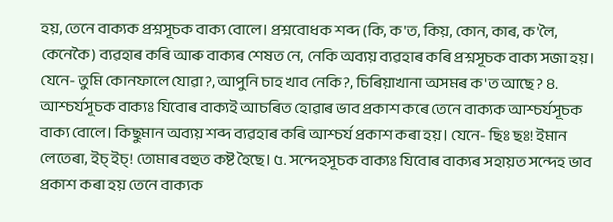হয়, তেনে বাক্যক প্ৰশ্নসূচক বাক্য বোলে। প্ৰশ্নবোধক শব্দ (কি, ক'ত, কিয়, কোন, কাৰ, ক'লৈ, কেনেকৈ) ব্যৱহাৰ কৰি আৰু বাক্যৰ শেষত নে, নেকি অব্যয় ব্যৱহাৰ কৰি প্ৰশ্নসূচক বাক্য সজা হয়। যেনে- তুমি কোনফালে যোৱা?, আপুনি চাহ খাব নেকি?, চিৰিয়াখানা অসমৰ ক'ত আছে? ৪. আশ্চৰ্যসূচক বাক্যঃ যিবোৰ বাক্যই আচৰিত হোৱাৰ ভাব প্ৰকাশ কৰে তেনে বাক্যক আশ্চৰ্যসূচক বাক্য বোলে। কিছুমান অব্যয় শব্দ ব্যৱহাৰ কৰি আশ্চৰ্য প্ৰকাশ কৰা হয়। যেনে- ছিঃ ছঃ! ইমান লেতেৰা, ইচ্ ইচ্! তোমাৰ বহুত কষ্ট হৈছে। ৫. সন্দেহসূচক বাক্যঃ যিবোৰ বাক্যৰ সহায়ত সন্দেহ ভাব প্ৰকাশ কৰা হয় তেনে বাক্যক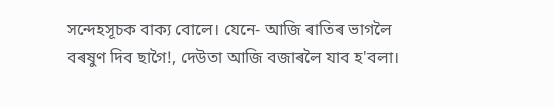সন্দেহসূচক বাক্য বোলে। যেনে- আজি ৰাতিৰ ভাগলৈ বৰষুণ দিব ছাগৈ!, দেউতা আজি বজাৰলৈ যাব হ'বলা।